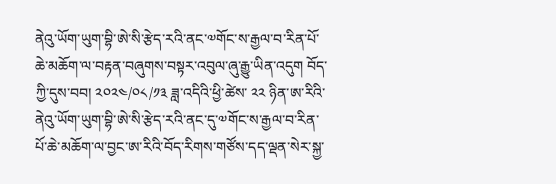ནེའུ་ཡོག་ཡུག་བྷི་ཨེ་སི་རྩེད་རའི་ནང་༧གོང་ས་རྒྱལ་བ་རིན་པོ་ཆེ་མཆོག་ལ་བརྟན་བཞུགས་བསྟར་འབུལ་ཞུ་རྒྱུ་ཡིན་འདུག བོད་ཀྱི་དུས་བབ། ༢༠༢༤/༠༨/༡༣ ཟླ་འདིའི་ཕྱི་ཚེས་ ༢༢ ཉིན་ཨ་རིའི་ནེའུ་ཡོག་ཡུག་བྷི་ཨེ་སི་རྩེད་རའི་ནང་དུ་༧གོང་ས་རྒྱལ་བ་རིན་པོ་ཆེ་མཆོག་ལ་བྱང་ཨ་རིའི་བོད་རིགས་གཙོས་དད་ལྡན་སེར་སྐྱ་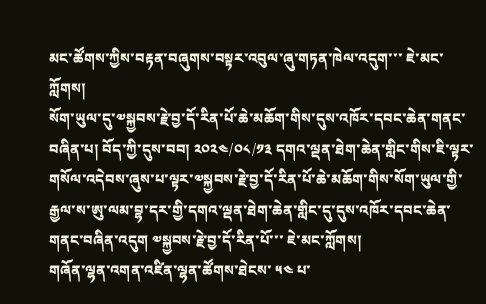མང་ཚོགས་ཀྱིས་བརྟན་བཞུགས་བསྟར་འབུལ་ཞུ་གཏན་ཁེལ་འདུག་་་ ཇེ་མང་ཀློགས།
སོག་ཡུལ་དུ་༧སྐྱབས་རྗེ་བྱ་དོ་རིན་པོ་ཆེ་མཆོག་གིས་དུས་འཁོར་དབང་ཆེན་གནང་བཞིན་པ། བོད་ཀྱི་དུས་བབ། ༢༠༢༤/༠༨/༡༣ དགའ་ལྡན་ཐེག་ཆེན་གླིང་གིས་ཇི་ལྟར་གསོལ་འདེབས་ཞུས་པ་ལྟར་༧སྐྱབས་རྗེ་བྱ་དོ་རིན་པོ་ཆེ་མཆོག་གིས་སོག་ཡུལ་གྱི་རྒྱལ་ས་ཨུ་ལམ་བྷ་དར་གྱི་དགའ་ལྡན་ཐེག་ཆེན་གླིང་དུ་དུས་འཁོར་དབང་ཆེན་གནང་བཞིན་འདུག ༧སྐྱབས་རྗེ་བྱ་དོ་རིན་པོ་་་ ཇེ་མང་ཀློགས།
གཞོན་ལྷན་འགན་འཛིན་ལྷན་ཚོགས་ཐེངས་ ༥༤ པ་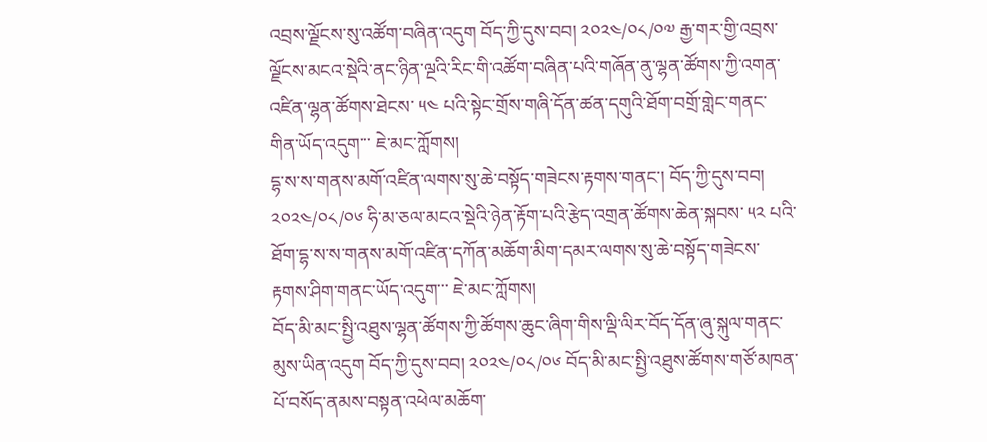འབྲས་ལྗོངས་སུ་འཚོག་བཞིན་འདུག བོད་ཀྱི་དུས་བབ། ༢༠༢༤/༠༨/༠༧ རྒྱ་གར་གྱི་འབྲས་ལྗོངས་མངའ་སྡེའི་ནང་ཉིན་ལྔའི་རིང་གི་འཚོག་བཞིན་པའི་གཞོན་ནུ་ལྷན་ཚོགས་ཀྱི་འགན་འཛིན་ལྷན་ཚོགས་ཐེངས་ ༥༤ པའི་སྟེང་གྲོས་གཞི་དོན་ཚན་དགུའི་ཐོག་བགྲོ་གླེང་གནང་གིན་ཡོད་འདུག་་་ ཇེ་མང་ཀློགས།
དྷ་ས་ས་གནས་མགོ་འཛིན་ལགས་སུ་ཆེ་བསྟོད་གཟེངས་རྟགས་གནང་། བོད་ཀྱི་དུས་བབ། ༢༠༢༤/༠༨/༠༦ ཧི་མ་ཅལ་མངའ་སྡེའི་ཉེན་རྟོག་པའི་རྩེད་འགྲན་ཚོགས་ཆེན་སྐབས་ ༥༢ པའི་ཐོག་དྷ་ས་ས་གནས་མགོ་འཛིན་དཀོན་མཆོག་མིག་དམར་ལགས་སུ་ཆེ་བསྟོད་གཟེངས་རྟགས་ཤིག་གནང་ཡོད་འདུག་་་ ཇེ་མང་ཀློགས།
བོད་མི་མང་སྤྱི་འཐུས་ལྷན་ཚོགས་ཀྱི་ཚོགས་ཆུང་ཞིག་གིས་ལྡི་ལིར་བོད་དོན་ཞུ་སྐུལ་གནང་མུས་ཡིན་འདུག བོད་ཀྱི་དུས་བབ། ༢༠༢༤/༠༨/༠༦ བོད་མི་མང་སྤྱི་འཐུས་ཚོགས་གཙོ་མཁན་པོ་བསོད་ནམས་བསྟན་འཕེལ་མཆོག་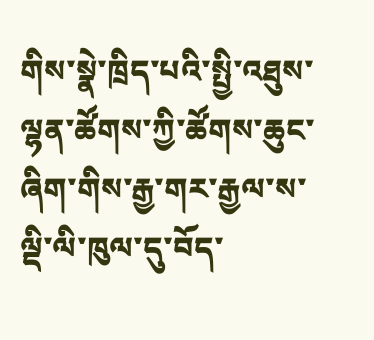གིས་སྣེ་ཁྲིད་པའི་སྤྱི་འཐུས་ལྷན་ཚོགས་ཀྱི་ཚོགས་ཆུང་ཞིག་གིས་རྒྱ་གར་རྒྱལ་ས་ལྡི་ལི་ཁུལ་དུ་བོད་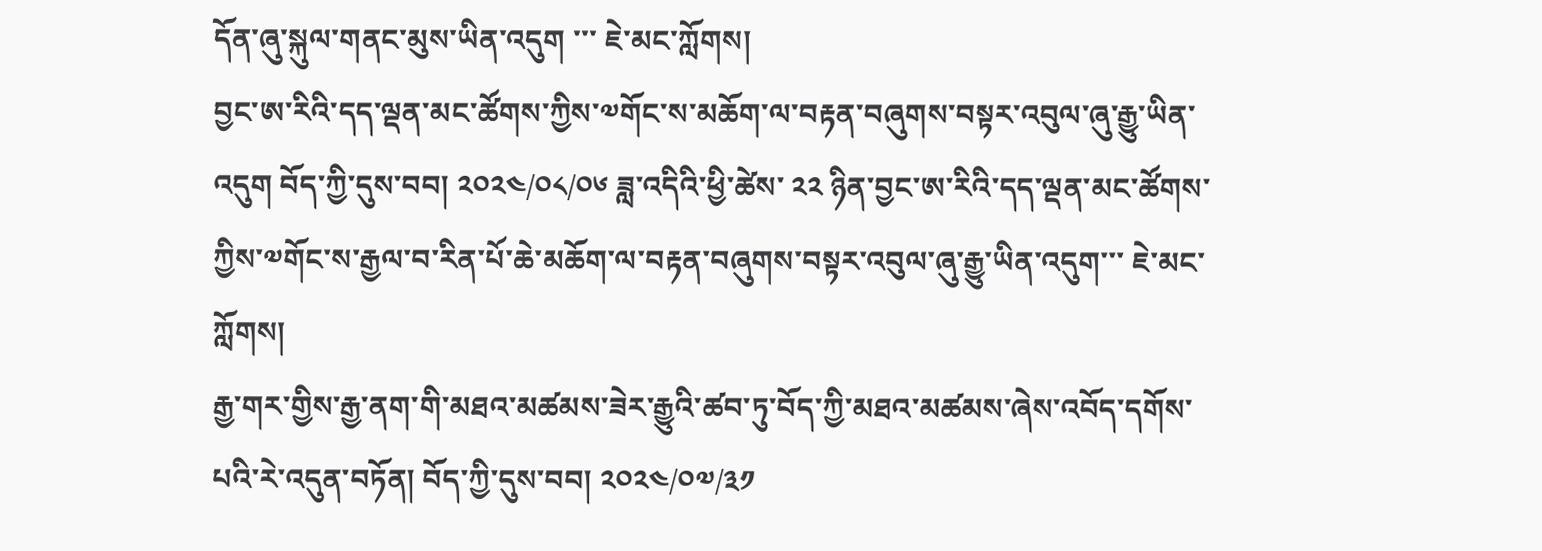དོན་ཞུ་སྐུལ་གནང་མུས་ཡིན་འདུག ་་་ ཇེ་མང་ཀློགས།
བྱང་ཨ་རིའི་དད་ལྡན་མང་ཚོགས་ཀྱིས་༧གོང་ས་མཆོག་ལ་བརྟན་བཞུགས་བསྟར་འབུལ་ཞུ་རྒྱུ་ཡིན་འདུག བོད་ཀྱི་དུས་བབ། ༢༠༢༤/༠༨/༠༦ ཟླ་འདིའི་ཕྱི་ཚེས་ ༢༢ ཉིན་བྱང་ཨ་རིའི་དད་ལྡན་མང་ཚོགས་ཀྱིས་༧གོང་ས་རྒྱལ་བ་རིན་པོ་ཆེ་མཆོག་ལ་བརྟན་བཞུགས་བསྟར་འབུལ་ཞུ་རྒྱུ་ཡིན་འདུག་་་ ཇེ་མང་ཀློགས།
རྒྱ་གར་གྱིས་རྒྱ་ནག་གི་མཐའ་མཚམས་ཟེར་རྒྱུའི་ཚབ་ཏུ་བོད་ཀྱི་མཐའ་མཚམས་ཞེས་འབོད་དགོས་པའི་རེ་འདུན་བཏོན། བོད་ཀྱི་དུས་བབ། ༢༠༢༤/༠༧/༣༡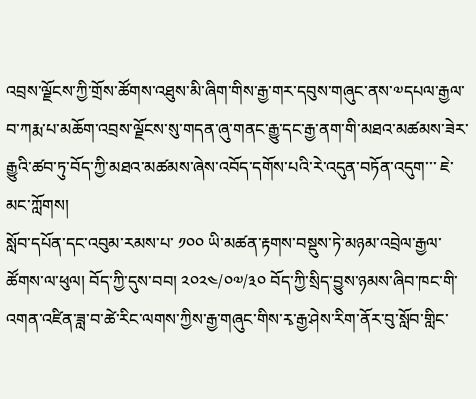འབྲས་ལྗོངས་ཀྱི་གྲོས་ཚོགས་འཐུས་མི་ཞིག་གིས་རྒྱ་གར་དབུས་གཞུང་ནས་༧དཔལ་རྒྱལ་བ་ཀརྨ་པ་མཆོག་འབྲས་ལྗོངས་སུ་གདན་ཞུ་གནང་རྒྱུ་དང་རྒྱ་ནག་གི་མཐའ་མཚམས་ཟེར་རྒྱུའི་ཚབ་ཏུ་བོད་ཀྱི་མཐའ་མཚམས་ཞེས་འབོད་དགོས་པའི་རེ་འདུན་བཏོན་འདུག་་་ ཇེ་མང་ཀློགས།
སློབ་དཔོན་དང་འབུམ་རམས་པ་ ༡༠༠ ཡི་མཚན་རྟགས་བསྡུས་ཏེ་མཉམ་འབྲེལ་རྒྱལ་ཚོགས་ལ་ཕུལ། བོད་ཀྱི་དུས་བབ། ༢༠༢༤/༠༧/༣༠ བོད་ཀྱི་སྲིད་བྱུས་ཉམས་ཞིབ་ཁང་གི་འགན་འཛིན་ཟླ་བ་ཚེ་རིང་ལགས་ཀྱིས་རྒྱ་གཞུང་གིས་རྭ་རྒྱ་ཤེས་རིག་ནོར་བུ་སློབ་གླིང་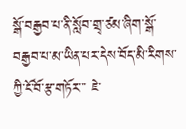སྒོ་བརྒྱབ་པ་ནི་སློབ་གྲྭ་ཙམ་ཞིག་སྒོ་བརྒྱབ་པ་མ་ཡིན་པར་དེས་བོད་མི་རིགས་ཀྱི་ངོ་བོ་རྩ་གཏོར་་་ ཇེ་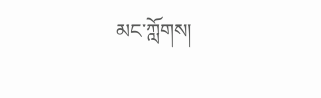མང་ཀློགས།